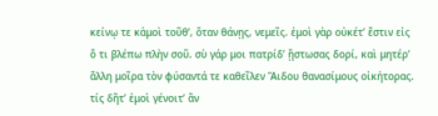κείνῳ τε κἀμοὶ τοῦθʼ, ὅταν θάνῃς, νεμεῖς. ἐμοὶ γὰρ οὐκέτʼ ἔστιν εἰς ὅ τι βλέπω πλὴν σοῦ. σὺ γάρ μοι πατρίδʼ ᾔστωσας δορί, καὶ μητέρʼ ἄλλη μοῖρα τὸν φύσαντά τε καθεῖλεν Ἅιδου θανασίμους οἰκήτορας. τίς δῆτʼ ἐμοὶ γένοιτʼ ἂν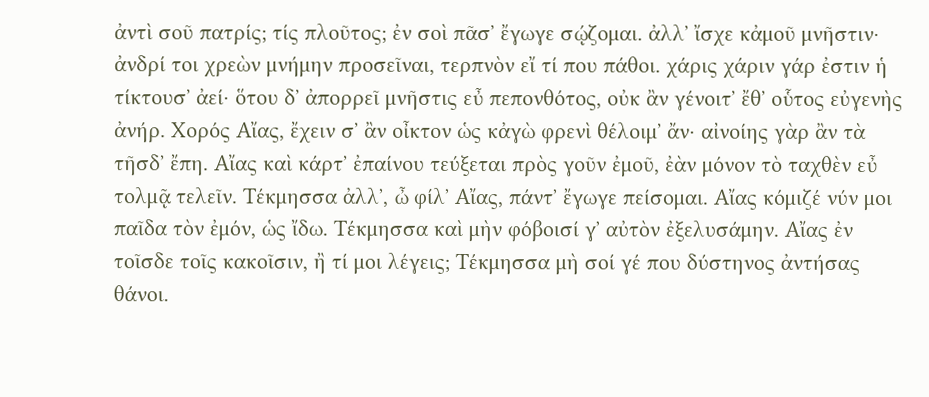ἀντὶ σοῦ πατρίς; τίς πλοῦτος; ἐν σοὶ πᾶσʼ ἔγωγε σῴζομαι. ἀλλʼ ἴσχε κἀμοῦ μνῆστιν· ἀνδρί τοι χρεὼν μνήμην προσεῖναι, τερπνὸν εἴ τί που πάθοι. χάρις χάριν γάρ ἐστιν ἡ τίκτουσʼ ἀεί· ὅτου δʼ ἀπορρεῖ μνῆστις εὖ πεπονθότος, οὐκ ἂν γένοιτʼ ἔθʼ οὗτος εὐγενὴς ἀνήρ. Χορός Αἴας, ἔχειν σʼ ἂν οἶκτον ὡς κἀγὼ φρενὶ θέλοιμʼ ἄν· αἰνοίης γὰρ ἂν τὰ τῆσδʼ ἔπη. Αἴας καὶ κάρτʼ ἐπαίνου τεύξεται πρὸς γοῦν ἐμοῦ, ἐὰν μόνον τὸ ταχθὲν εὖ τολμᾷ τελεῖν. Τέκμησσα ἀλλʼ, ὦ φίλʼ Αἴας, πάντʼ ἔγωγε πείσομαι. Αἴας κόμιζέ νύν μοι παῖδα τὸν ἐμόν, ὡς ἴδω. Τέκμησσα καὶ μὴν φόβοισί γʼ αὐτὸν ἐξελυσάμην. Αἴας ἐν τοῖσδε τοῖς κακοῖσιν, ἢ τί μοι λέγεις; Τέκμησσα μὴ σοί γέ που δύστηνος ἀντήσας θάνοι.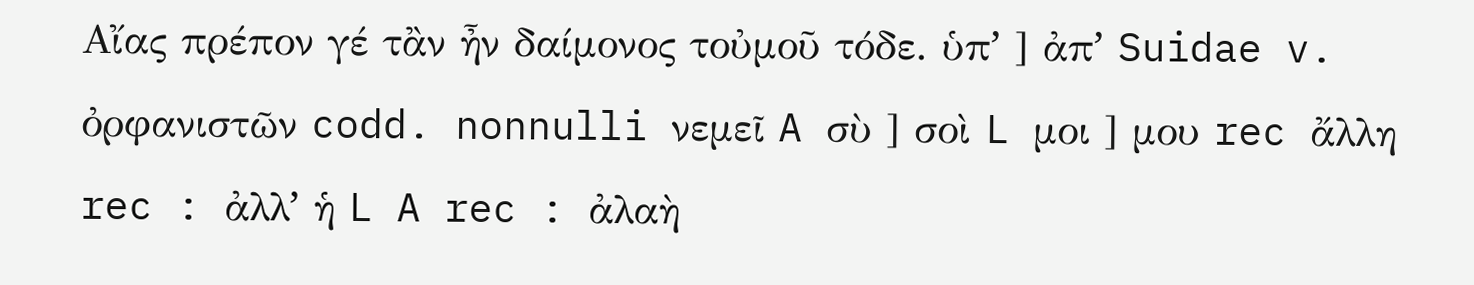Αἴας πρέπον γέ τἂν ἦν δαίμονος τοὐμοῦ τόδε. ὑπʼ ] ἀπʼ Suidae v. ὀρφανιστῶν codd. nonnulli νεμεῖ A σὺ ] σοὶ L μοι ] μου rec ἄλλη rec : ἀλλʼ ἡ L A rec : ἀλαὴ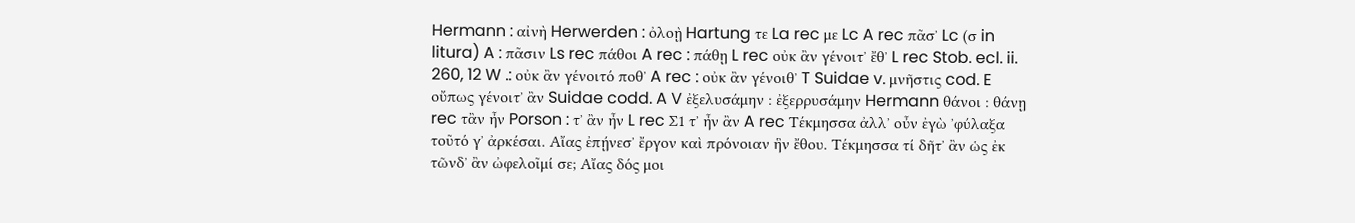Hermann : αἰνὴ Herwerden : ὀλοῂ Hartung τε La rec με Lc A rec πᾶσʼ Lc (σ in litura) A : πᾶσιν Ls rec πάθοι A rec : πάθῃ L rec οὐκ ἂν γένοιτʼ ἔθʼ L rec Stob. ecl. ii. 260, 12 W .: οὐκ ἂν γένοιτό ποθʼ A rec : οὐκ ἂν γένοιθʼ T Suidae v. μνῆστις cod. E οὔπως γένοιτʼ ἂν Suidae codd. A V ἐξελυσάμην : ἐξερρυσάμην Hermann θάνοι : θάνῃ rec τἂν ἦν Porson : τʼ ἂν ἦν L rec Σ1 τʼ ἦν ἂν A rec Τέκμησσα ἀλλʼ οὖν ἐγὼ ʼφύλαξα τοῦτό γʼ ἀρκέσαι. Αἴας ἐπῄνεσʼ ἔργον καὶ πρόνοιαν ἣν ἔθου. Τέκμησσα τί δῆτʼ ἂν ὡς ἐκ τῶνδʼ ἂν ὠφελοῖμί σε; Αἴας δός μοι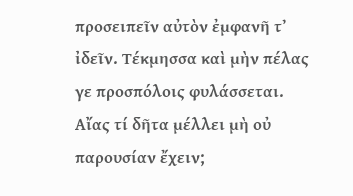προσειπεῖν αὐτὸν ἐμφανῆ τʼ ἰδεῖν. Τέκμησσα καὶ μὴν πέλας γε προσπόλοις φυλάσσεται. Αἴας τί δῆτα μέλλει μὴ οὐ παρουσίαν ἔχειν;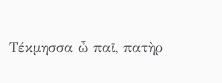Τέκμησσα ὦ παῖ, πατὴρ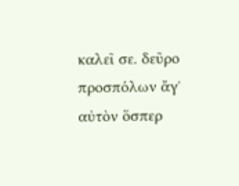καλεῖ σε. δεῦρο προσπόλων ἄγʼ αὐτὸν ὅσπερ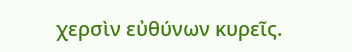χερσὶν εὐθύνων κυρεῖς.